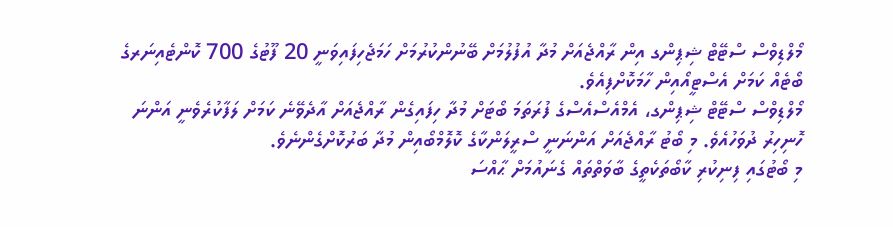މޯލްޑިވްސް ސްޓޭޓް ޝިޕިންގ އިން ރާއްޖެއަށް މުދާ އުފުލުމަށް ބޭނުންކުރުމަށް ހަމަޖެހިފައިވަނީ 20 ފޫޓުގެ 700 ކޮންޓެއިނަރގެ ބޯޓެއް ކަމަށް އެސްޓީއޯއިން ހާމަކޮށްފިއެވެ.
މޯލްޑިވްސް ސްޓޭޓް ޝިޕިންގ، އެމްއެސްއެސްގެ ފުރަތަމަ ބޯޓަށް މުދާ ހިފައިގެން ރާއްޖެއަށް އާދެވޭނެ ކަމަށް ލަފާކުރެވެނީ އަންނަ ހޮނިހިރު ދުވަހުއެވެ. މި ބޯޓު ރާއްޖެއަށް އަންނަނީ ސްރީލަންކާގެ ކޮލޮމްބޯއިން މުދާ ބަރުކޮށްގެންނެވެ.
މި ބޯޓުގައި ފިނިކުރި ކާބޯތަކެތީގެ ބާވަތްތައް ގެނައުމަށް ޙާއްސަ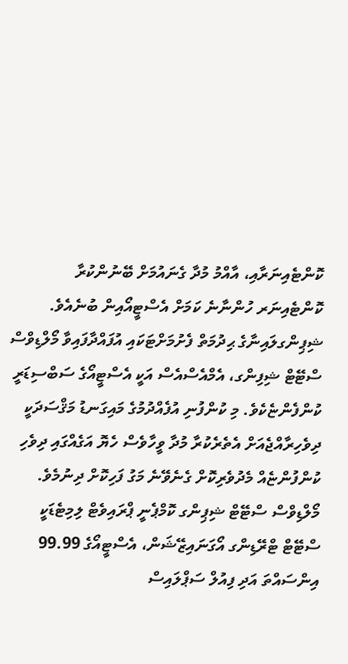ކޮންޓެއިނަރާއި، އާއްމު މުދާ ގެނައުމަށް ބޭނުންކުރާ ކޮންޓެއިނަރ ހުންނާނެ ކަމަށް އެސްޓީއޯއިން ބުނެއެވެ.
ޝިޕިންގލައިނާގެ ޙިދުމަތް ފެށުމަށްޓަކައި އުފައްދާފައިވާ މޯލްޑިވްސް ސްޓޭޓް ޝިފިންގ، އެމްއެސްއެސް އަކީ އެސްޓީއޯގެ ސަބްސިޑަރީ ކުންފެންޏެކެވެ. މި ކުންފުނި އުފެއްދުމުގެ މައިގަނޑު މަޤްސަދަކީ ދިވެހިރާއްޖެއަށް އެތެރެކުރާ މުދާ ވީހާވެސް ހެޔޮ އަގެއްގައި ދިވެހި ކުންފުންޏެއް މެދުވެރިކޮށް ގެނެވޭނެ މަގު ފަހިކޮށް ދިނުމެވެ.
މޯލްޑިވްސް ސްޓޭޓް ޝިޕިންގ ކޮމްޕެނީ ޕްރައިވެޓް ލިމިޓެޑަކީ ސްޓޭޓް ޓްރޭޑިންގ އޯގަނައިޒޭޝަން، އެސްޓީއޯގެ 99.99 އިންސައްތަ އަދި ފިއުލް ސަޕްލައިސް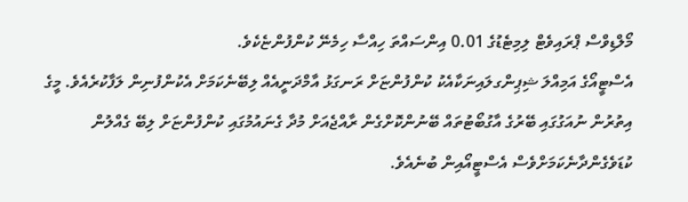މޯލްޑިވްސް ޕްރައިވެޓް ލިމިޓެޑުގެ 0.01 އިންސައްތަ ހިއްސާ ހިމެނޭ ކުންފުންޏެކެވެ.
އެސްޓީއޯގެ އަމިއްލަ ޝިޕިންގލައިނަކާއެކު ކުންފުންޏަށް ރަނގަޅު އާމްދަނީއެއް ލިބޭނެކަމަށް އެކުންފުނިން ލަފާކުރެއެވެ. މީގެ އިތުރުން ނުއަގުގައި ބޭރުގެ އާގުބޯޓުތައް ބޭނުންކޮށްގެން ރާއްޖެއަށް މުދާ ގެނައުމުގައި ކުންފުންޏަށް ލިބޭ ގެއްލުން ކުޑަވެގެންދާނެކަމަށްވެސް އެސްޓީއޯއިން ބުނެއެވެ.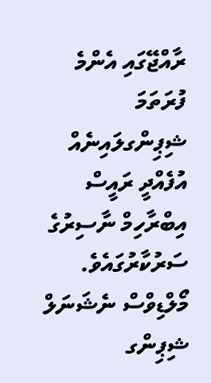ރާއްޖޭގައި އެންމެ ފުރަތަމަ ޝިޕިންގލައިނެއް އުފެއްދީ ރައީސް އިބްރާހިމް ނާސިރުގެ ސަރުކާރުގައެވެ. މޯލްޑިވްސް ނެޝަނަލް ޝިޕިންގ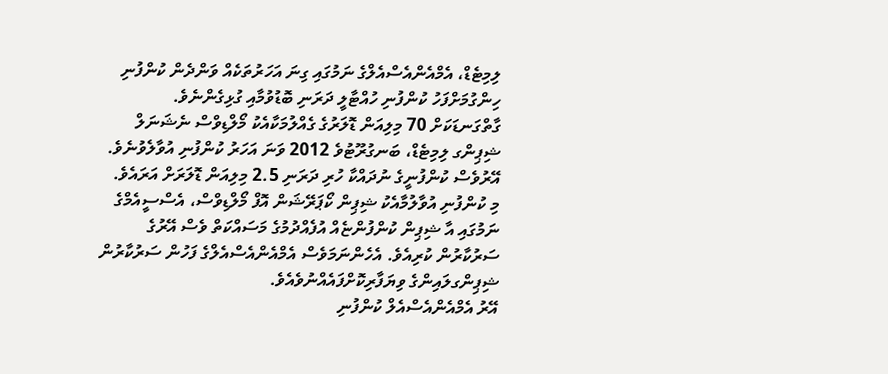ލިމިޓެޑް، އެމްއެންއެސްއެލްގެ ނަމުގައި ގިނަ އަހަރުތަކެއް ވަންދެން ކުންފުނި ހިންގުމަށްފަހު ކުންފުނި ހުއްޓާލީ ދަރަނި ބޮޑުވުމާއި ގުޅިގެންނެވެ.
ގާތްގަނޑަކަށް 70 މިލިއަން ޑޮލަރުގެ ގެއްލުމަކާއެކު މޯލްޑިވްސް ނެޝަނަލް ޝިޕިންގ ލިމިޓެޑް، ބަނގުރޫޓުވެ 2012 ވަނަ އަހަރު ކުންފުނި އުވާލެވުނެވެ. އޭރުވެސް ކުންފުނީގެ ނުދައްކާ ހުރި ދަރަނި 2.5 މިލިއަން ޑޮލަރަށް އަރައެވެ.
މި ކުންފުނި އުވާލުމާއެކު ޝިޕިން ކޯޕަރޭޝަން އޮފް މޯލްޑިވްސް، އެސްސީއެމްގެ ނަމުގައި އާ ޝިޕިން ކުންފުންޏެއް އުފެއްދުމުގެ މަސައްކަތް ވެސް އޭރުގެ ސަރުކާރުން ކުރިއެވެ. އެހެންނަމަވެސް އެމްއެންއެސްއެލްގެ ފަހުން ސަރުކާރުން ޝިޕިންގލައިންގެ ވިޔަފާރިކޮށްފައެއްނުވެއެވެ.
އޭރު އެމްއެންއެސްއެލް ކުންފުނި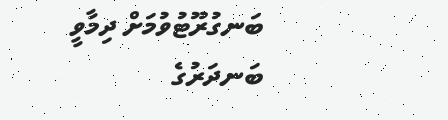ބަނގުރޫޓުވުމަށް ދިމާވީ ބަނދަރުގެ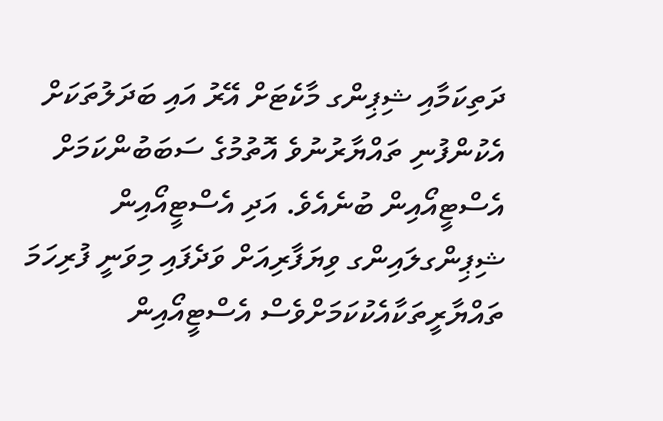ދަތިކަމާއި ޝިޕިންގ މާކެޓަށް އޭރު އައި ބަދަލުތަކަށް އެކުންފުނި ތައްޔާރުނުވެ އޮތުމުގެ ސަބަބުންކަމަށް އެސްޓީއޯއިން ބުނެއެވެ. އަދި އެސްޓީއޯއިން ޝިޕިންގލައިންގ ވިޔަފާރިއަށް ވަދެފައި މިވަނީ ފުރިހަމަ ތައްޔާރީތަކާއެކުކަމަށްވެސް އެސްޓީއޯއިން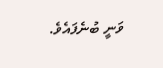ވަނީ ބުނެފައެވެ.